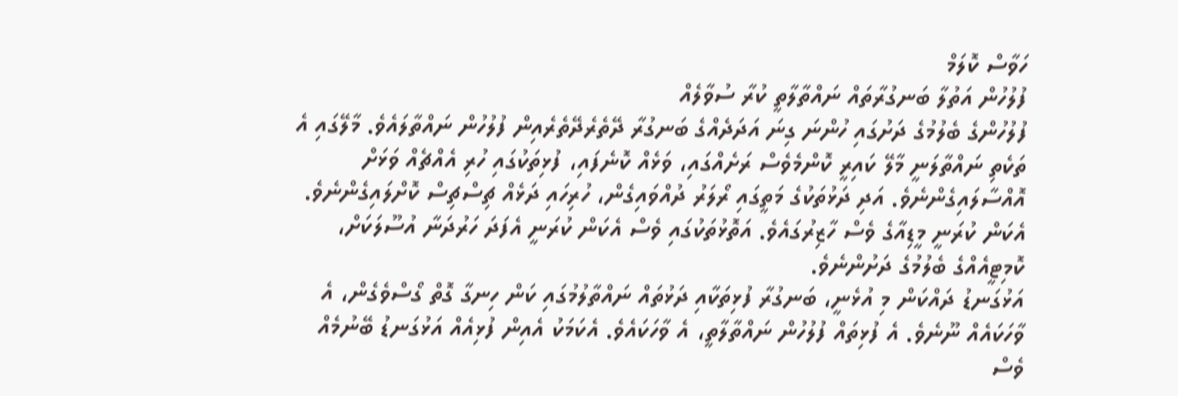ހަވާސް ކޮލަމް
ފުލުހުން އަތުލާ ބަނގުރާތައް ނައްތާލާތީ ކުރާ ސުވާލެއް
ފުލުހުންގެ ބެލުމުގެ ދަށުގައި ހުންނަ ގިނަ އަދަދެއްގެ ބަނގުރާ ދޭތެރެދޭތެރެއިން ފުލުހުން ނައްތާލައެވެ. މާލޭގައި އެ ތަކެތި ނައްތާލަނީ މާލޭ ކައިރީ ކޮންމެވެސް ރަށެއްގައި، ވަޅެއް ކޮނެފައި، ފުޅިތަކުގައި ހުރި އެއްޗެއް ވަޅަށް އޮއްސާލައިގެންނެވެ. އަދި ދަޅުތަކުގެ މަތީގައި ރޯލަރު ދުއްވައިގެން، ހުރިހައި ދަޅެއް ޗިސްޗިސް ކޮށްލައިގެންނެވެ. އެކަން ކުރަނީ މީޑިއާގެ ވެސް ހާޒިރުގައެވެ. އަތޮޅުތަކުގައި ވެސް އެކަން ކުރަނީ އެފަދަ ހަރުދަނާ އުސޫލަކަށް، ކޮމިޓީއެއްގެ ބެލުމުގެ ދަށުންނެވެ.
އަޅުގަނޑު ދައްކަން މި އުޅެނީ، ބަނގުރާ ފުޅިތަކާއި ދަޅުތައް ނައްތާލުމުގައި ކަން ހިނގާ ގޮތް ގޯސްވެގެން، އެ ވާހަކައެއް ނޫނެވެ. އެ ފުޅިތައް ފުލުހުން ނައްތާލާތީ، އެ ވާހަކައެވެ. އެކަމަކު އެއިން ފުޅިއެއް އަޅުގަނޑު ބޭނުމެއް ވެސް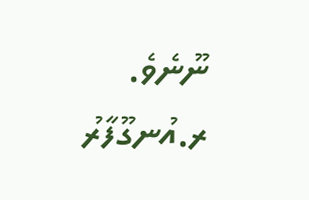ނޫނެވެ.
ރ.އުނގޫފާރު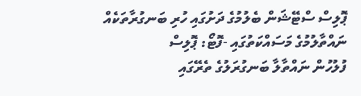ޕޮލިސް ސްޓޭޝަން ބެލުމުގެ ދަށުގައި ހުރި ބަނގުރާތަކެއް ނައްތާލުމުގެ މަސައްކަތުގައި -ފޮޓޯ: ޕޮލިސް
ފުލުހުން ނައްތާލާ ބަނގުރަލުގެ ތެރޭގައި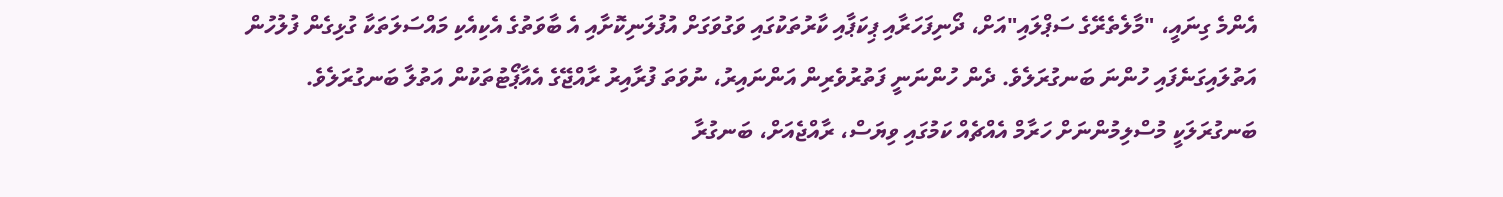އެންމެ ގިނައީ، "މާލެތެރޭގެ ސަޕްލައި"އަށް، ދޯނިފަހަރާއި ޕިކަޕާއި ކާރުތަކުގައި ވަގުވަގަށް އުފުލަނިކޮށާއި އެ ބާވަތުގެ އެކިއެކި މައްސަލަތަކާ ގުޅިގެން ފުލުހުން އަތުލައިގަނެފައި ހުންނަ ބަނގުރަލެވެ. ދެން ހުންނަނީ ފަތުރުވެރިން އަންނައިރު، ނުވަތަ ފުރާއިރު ރާއްޖޭގެ އެއާޕޯޓުތަކުން އަތުލާ ބަނގުރަލެވެ.
ބަނގުރަލަކީ މުސްލިމުންނަށް ހަރާމް އެއްޗެއް ކަމުގައި ވިޔަސް، ރާއްޖެއަށް، ބަނގުރާ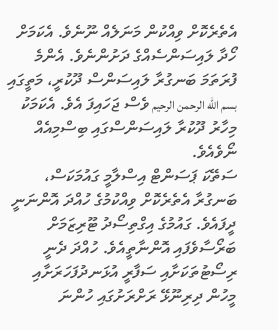އެތެރެކޮށް ވިއްކުން މަނަލެއް ނޫނެވެ. އެކަމަށް ހޯދާ ލައިސަންސެއްގެ ދަށުންނެވެ. އެންމެ ފުރަތަމަ ބަނގުރާ ލައިސަންސް ދޫކުރީ، މަތީގައި بسم الله الرحمن الرحيم ވެސް ޖަހައިފަ އެވެ. އެކަމަކު މިހާރު ދޫކުރާ ލައިސަންސްގައި ބިސްމިއެއް ނޯވެއެވެ.
ސަތޭކަ ޕަސަންޓް އިސްލާމީ ގައުމަކަސް، ބަނގުރާ އެތެރެކޮށް ވިއްކުމުގެ ހުއްދަ އޮންނަނީ ދީފައެވެ. ގައުމުގެ އިގްތިސޯދު ޓޫރިޒަމަށް ބަރޯސާވެފައި އޮންނާތީއެވެ. ހުއްދަ ދެނީ ރިސޯޓުތަކަށާއި ސަފާރީ އުޅަނދުފަހަރަށާއި މީހުން ދިރިނޫޅޭ ރަށްރަށުގައި ހުންނަ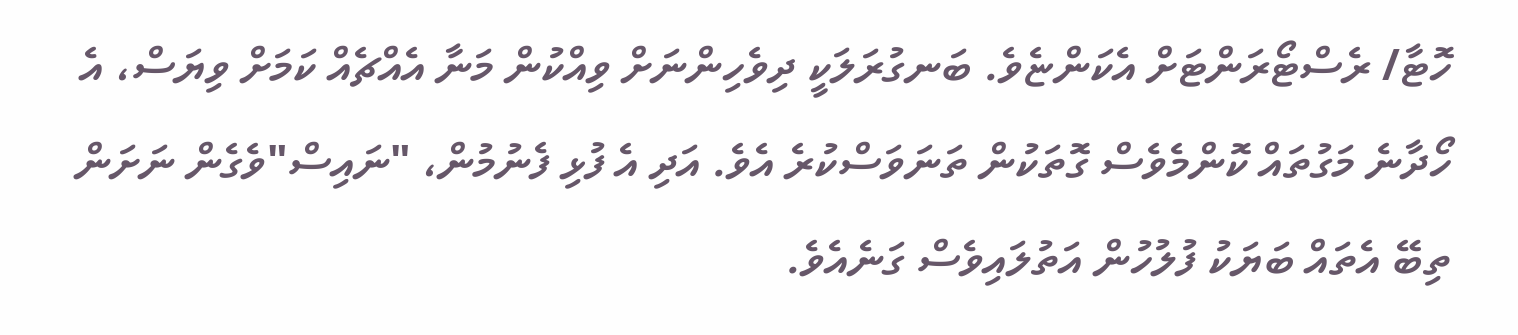ހޮޓާ/ ރެސްޓޯރަންޓަށް އެކަންޏެވެ. ބަނގުރަލަކީ ދިވެހިންނަށް ވިއްކުން މަނާ އެއްޗެއް ކަމަށް ވިޔަސް، އެ ހޯދާނެ މަގުތައް ކޮންމެވެސް ގޮތަކުން ތަނަވަސްކުރެ އެވެ. އަދި އެ ފުޅި ފެނުމުން، "ނައިސް"ވެގެން ނަށަން ތިބޭ އެތައް ބަޔަކު ފުލުހުން އަތުލައިވެސް ގަނެއެވެ.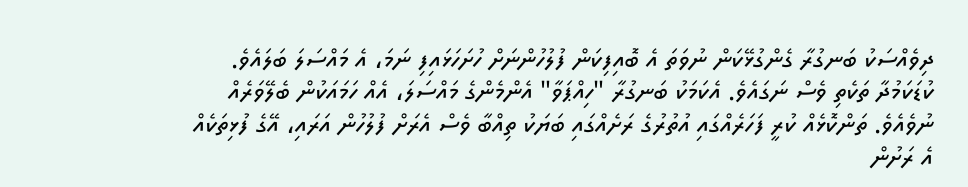ދިވެއްސަކު ބަނގުރާ ގެންގުޅޭކަން ނުވަތަ އެ ބޮއިފިކަން ފުލުހުންނަށް ހުށަހަޅައިފި ނަމަ، އެ މައްސަލަ ބަލައެވެ. ކުޑަކަމުދާ ތަކެތި ވެސް ނަގައެވެ. އެކަމަކު ބަނގުރާ "ހިއްޕަވާ" އެންމެންގެ މައްސަލަ، އެއް ހަމައަކުން ބެލޭވަރެއް ނުވެއެވެ. ތަންކޮޅެއް ކުރީ ފަހަރެއްގައި އުތުރުގެ ރަށެއްގައި ބަޔަކު ތިއްބާ ވެސް އެރަށް ފުލުހުން އަރައި، އޭގެ ފުޅިތަކެއް އެ ރަށުން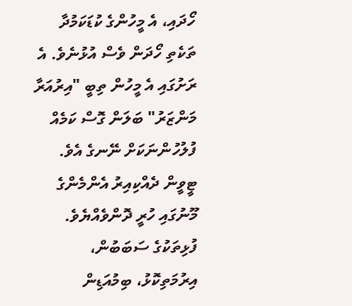ހޯދައި، އެ މީހުންގެ ކުޑަކަމުދާ ތަކެތި ހޯދަން ވެސް އުޅުނެވެ. އެ ރަށުގައި އެ މީހުން ތިބީ "އިރުއަރާ މަންޒަރު" ބަލަން ގޮސް ކަމެއް ފުލުހުންނަކަށް ނޭނގެ އެވެ. ޓީވީން ދެއްކިއިރު އެންމެންގެ މޫނުގައި ހުރީ ދޮންވެއްޔެވެ. ފުޅިތަކުގެ ސަބަބުން، އިރުމަތިކޮޅު، ބިމުއަޑިން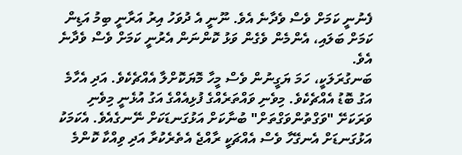ފެނުނީ ކަމަށް ވެސް ވެދާނެ އެވެ. ނޫނީ އެ ދުވަހު އިރު އަރާނީ ބިމު އަޑިން ކަމަށް ބަލައި، އެންމެން ވެގެން ވަޅު ކޮންނަން އެރުނީ ކަމަށް ވެސް ވެދާނެ އެވެ.
ބަނގުރަލަކީ، ހަމަ ޔަގީނުން ވެސް މީހާ މޮޔަކޮށްލާ އެއްޗެކެވެ. އަދި އެހާމެ އަގު ބޮޑު އެއްޗެކެވެ. މިވެނި ވައްތަރެއްގެ ފުޅިއެއްގެ އަގު އުޅެނީ މިވެނި ވަރަކަށޭ "ވަގްތުންވަގްތަށް" ބުނާކަށް އަޅުގަނޑަކަށް ނޭނގެއެވެ. އެކަމަކު އަޅުގަނޑަށް އެނގޭހާ ވެސް އެއްޗަކީ ރާއްޖެ އެތެރެކުރާ އަދި ވިއްކާ ކޮންމެ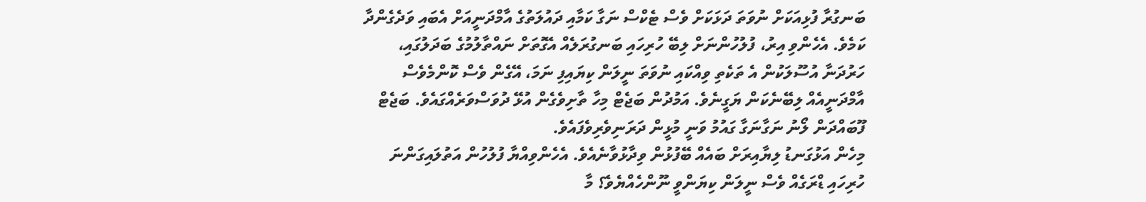ބަނގުރާ ފުޅިއަކަށް ނުވަތަ ދަޅަކަށް ވެސް ޓެކްސް ނަގާ ކަމާއި ދައުލަތުގެ އާމްދަނީއަށް އެބައި ވަދެގެންދާ ކަމެވެ. އެހެންވި އިރު، ފުލުހުންނަށް ލިބޭ ހުރިހައި ބަނގުރަލެއް އެގޮތަށް ނައްތާލުމުގެ ބަދަލުގައި، ހަރުދަނާ އުސޫލަކުން އެ ތަކެތި ވިއްކައި ނުވަތަ ނީލަން ކިޔައިފި ނަމަ، އޭގެން ވެސް ކޮންމެވެސް އާމްދަނީއެއް ލިބޭނެކަން ޔަގީނެވެ. އަމުދުން ބަޖެޓް މިހާ ތާށިވެގެން އުޅޭ ދުވަސްވަރެއްގައެވެ. ބަޖެޓް ފޫބައްދަން ލޯނު ނަގާނަގާ ގައުމު ވަނީ މުޅީން ދަރަނިވެރިވެފައެވެ.
މިހެން އަޅުގަނޑު ލިޔާއިރަށް ބައެއް ބޭފުޅުން ވިދާޅުވާނެއެވެ. އެހެންވިއްޔާ ފުލުހުން އަތުލައިގަންނަ ހުރިހައި ޑްރަގެއް ވެސް ނީލަން ކިޔަންވީ ނޫންހެއްޔެވެ؟ މާ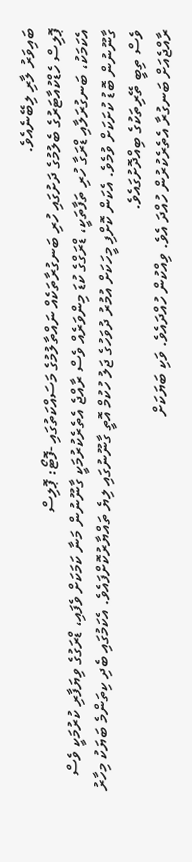ބައިވަރު ލާރި ލިބޭނެއެވެ.
ޕޮލިސް ހެޑްކުއާޓަރުގެ ބެލުމުގެ ދަށުގައި ހުރި ބަނގުރާތަކެއް ނައްތާލުމުގެ މަސައްކަތުގައި -ފޮޓޯ: ޕޮލިސް
އެކަމަކު، ބަނގުރަލާއި ޑްރަގާ ހުރި ތަފާތަކީ، ޑްރަގްގެ ކުޑަ މިންވަރެއް ވެސް ރާއްޖެ އެތެރެކުރުމަކީ ގާނޫނުން މަނާ ކަމަކަށް ވެފައި، ޑްރަގުގެ ވިޔަފާރި ކުރުމަކީ ވެސް ގާނޫނުން ބޮޑު ކުށަކަށް ވުމެވެ. އެކަން ކޮށްފި މީހަކަށް އުމުރު ދުވަހުގެ ޖަލު ހުކުމް އޮތީ ގާނޫނުގައި ލިޔެ ތައްޔާރުކޮށްފައެވެ. އެކަމުގައި ބެދި ކިތަންމެ ބަޔަކު މިހާރު ވެސް ތިބީ ތޭރިތަކުގެ ބިއްދޮށުގައެވެ.
ރާއްޖެއަށް ބަނގުރާ އެތެރެކުރުން ހުއްދަ އެވެ. ވިއްކުން ހުއްދައެވެ. ވަކި ބަޔަކަށް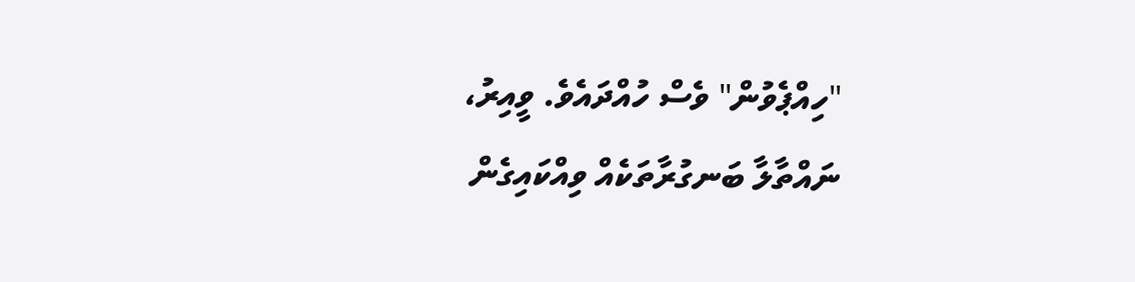"ހިއްޕެވުން" ވެސް ހުއްދައެވެ. ވީއިރު، ނައްތާލާ ބަނގުރާތަކެއް ވިއްކައިގެން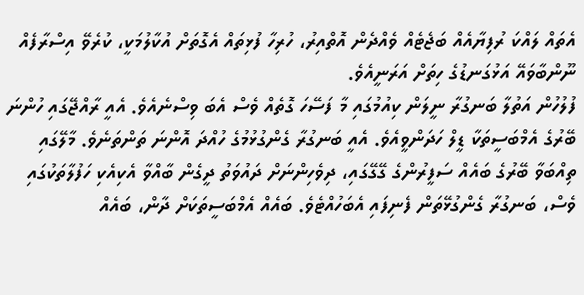އެތައް ލައްކަ ރުފިޔާއެއް ބަޖެޓެއް ވެއްދެން އޮތްއިރު، ހުރިހާ ފުޅިތައް އެގޮތަށް އުކާލުމަކީ، ކުރެވޭ އިސްރާފެއް ނޫންބާވައޭ އަޅުގަނޑުގެ ހިތަށް އަރަނީއެވެ.
ފުލުހުން އަތުލާ ބަނގުރާ ނީލަން ކިއުމުގައި މާ ފަސޭހަ ގޮތެއް ވެސް އެބަ ވިސްނެއެވެ. އެއީ ރާއްޖޭގައި ހުންނަ ބޭރުގެ އެމްބަސީތަކާ ޑީލް ހަދަންވީއެވެ. އެއީ ބަނގުރާ ގެންގުޅުމުގެ ހުއްދަ އޮންނަ ތަންތަނެވެ. މާލޭގައި ތިއްބަވާ ބޭރުގެ ބައެއް ސަފީރުންގެ ގޭގޭގައި، ދިވެހިންނަށް ދައުވަތު ދީގެން ބާއްވާ އެކިއެކި ހަފުލާތަކުގައި ވެސް، ބަނގުރާ ގެންގުޅޭތަން ފެނިފައި އެބަހުއްޓެވެ. ބައެއް އެމްބަސީތަކަށް ދާން، ބައެއް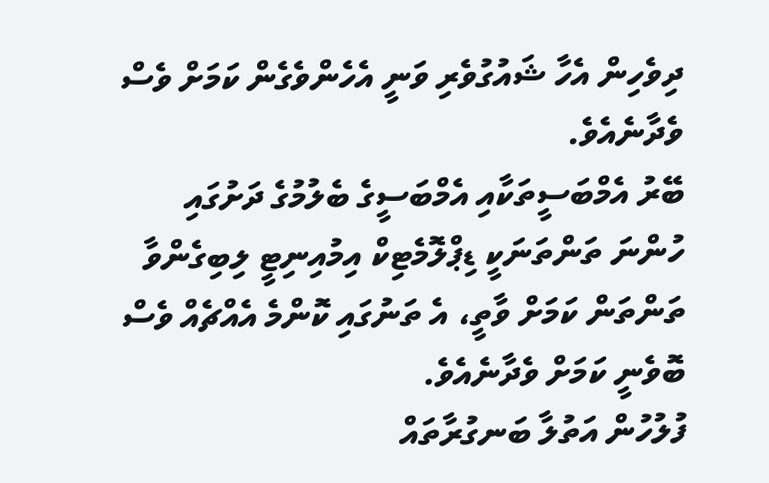ދިވެހިން އެހާ ޝައުގުވެރި ވަނީ އެހެންވެގެން ކަމަށް ވެސް ވެދާނެއެވެ.
ބޭރު އެމްބަސީތަކާއި އެމްބަސީގެ ބެލުމުގެ ދަށުގައި ހުންނަ ތަންތަނަކީ ޑިޕްލޮމެޓިކް އިމުއިނިޓީ ލިބިގެންވާ ތަންތަން ކަމަށް ވާތީ، އެ ތަނުގައި ކޮންމެ އެއްޗެއް ވެސް ބޮވެނީ ކަމަށް ވެދާނެއެވެ.
ފުލުހުން އަތުލާ ބަނގުރާތައް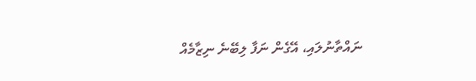ނައްތާނުލައި، އޭގެން ނަފާ ލިބޭނެ ނިޒާމެއް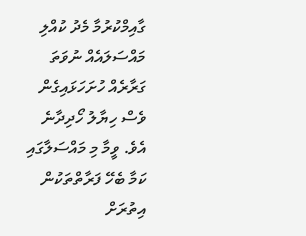ގާއިމްކުރުމާ މެދު ކުއްލި މައްސަލައެއް ނުވަތަ ގަރާރެއް ހުށަހަޅައިގެން ވެސް ހިޔާލު ހޯދިދާނެ އެވެ. ވީމާ މި މައްސަލާގައި ކަމާ ބެހޭ ފަރާތްތަކުން އިތުރަށް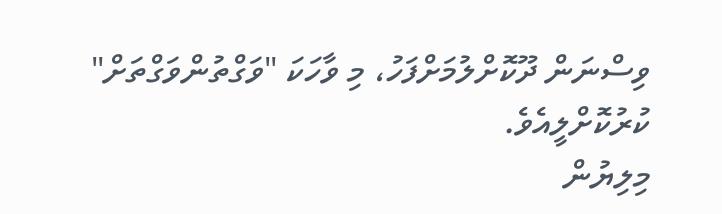ވިސްނަން ދޫކޮށްލުމަށްފަހު، މި ވާހަކަ "ވަގްތުންވަގްތަށް" ކުރުކޮށްލީއެވެ.
މިލިޔުން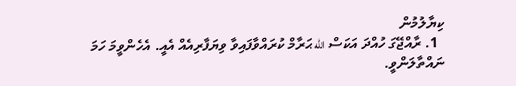ކިޔާލުމުން
  1. ރާއްޖޭގަ ހުއްދަ އަކަސް الله ޙަރާމް ކުރައްވާފައިވާ ވިޔަފާރިއެއް އެއީ. އެހެންވީމަ ހަމަ ނައްތާލަންވީ.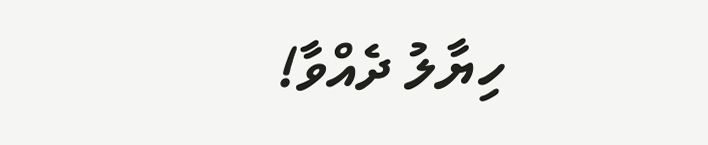ހިޔާލު ދެއްވާ!